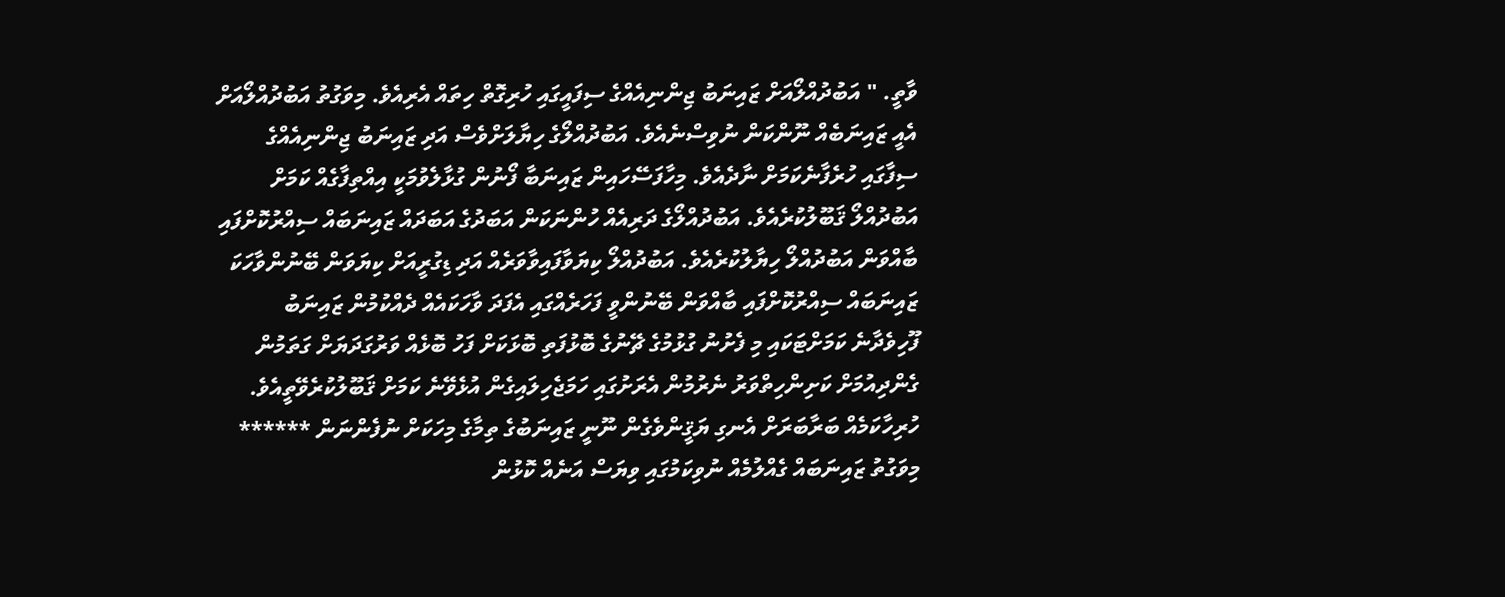ވާތީ. " އަބުދުއްލޯއަށް ޒައިނަބު ޖިންނިއެއްގެ ސިފައީގައި ހުރިގޮތް ހިތައް އެރިއެވެ. މިވަގުތު އަބުދުއްލޯއަށް އެއީ ޒައިނަބެއް ނޫންކަން ނުވިސްނެއެވެ. އަބުދުއްލޯގެ ހިޔާލަށްވެސް އަދި ޒައިނަބު ޖިންނިއެއްގެ ސިފާގައި ހުރެފާނެކަމަށް ނާދެއެވެ. މިހާފަސޭހައިން ޒައިނަބާ ފޯނުން ގުޅާލެވުމަކީ އިއްތިފާގެއް ކަމަށް އަބުދުއްލޯ ޤަބޫލުކުރެއެވެ. އަބުދުއްލޯގެ ދަރިއެއް ހުންނަކަން އަބަދުގެ އަބަދައް ޒައިނަބައް ސިއްރުކޮށްފައި ބާއްވަން އަބުދުއްލޯ ހިޔާލުކުރެއެވެ. އަބުދުއްލޯ ކިޔަވާފައިވާވަރެއް އަދި ޑިގުރީއަށް ކިޔަވަން ބޭނުންވާހަކަ ޒައިނަބައް ސިއްރުކޮށްފައި ބާއްވަން ބޭނުންވީ ފަހަރެއްގައި އެފަދަ ވާހަކައެއް ދެއްކުމުން ޒައިނަބު ފޫހިވެދާނެ ކަމަށްޓަކައި މި ފެށުނު ގުޅުމުގެ ޗޭނުގެ ބޮޅުފަތި ބޮޅަކަށް ފަހު ބޮޅެއް ވަރުގަދަޔަށް ގަތަމުން ގެންދިއުމަށް ކަށިންހިތްވަރު ނެރުމުން އެރަށުގައި ހަމަޖެހިލައިގެން އުޅެވޭނެ ކަމަށް ޤަބޫލުކުރެވޭތީއެވެ. ހުރިހާކަމެއް ބަރާބަރަށް އެނގި ޔަޤީންވެގެން ނޫނީ ޒައިނަބުގެ ތިމާގެ މިހަކަށް ނުފެންނަން ****** މިވަގުތު ޒައިނަބައް ގެއްލުމެއް ނުވިކަމުގައި ވިޔަސް އަނެއް ކޮޅުން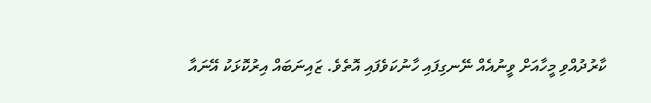ކާރުދުއްވި މީހާއަށް ވީނުއެއް ނޭނގިފައި ހާނުކަވެފައި އޮތެވެ. ޒައިނަބައް އިރުކޮޅަކު އޭނައާ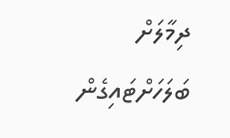ދިމާލަށް ބަލަހަށްޓައިގެން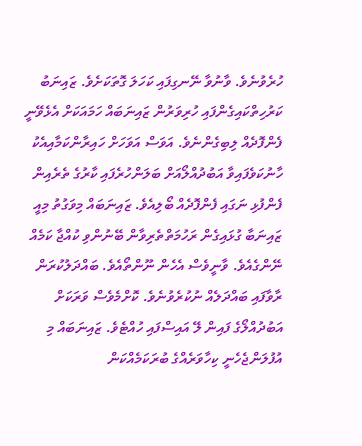ހުރެވުނެވެ. ވާނުވާ ނޭނގިފައި ކަހަލަ ގޮތަކަށެވެ. ޒައިނަބު ކަރުހިތްކައިގެންފައި ހުރިވަރުން ޒައިނަބައް ހަމައަކަށް އެޅެވޭނީ ފެންފޮދެއް ލިބިގެންނެވެ. އަވަސް އަވަހަށް ހައިރާންކަމާއިއެކު ހާނުކަވެފައިވާ އަބުދުއްލޯއަށް ބަލަންހުރެފައި ކާރުގެ ތެރެއިން ފެންފުޅި ނަގައި ފެންފޮދެއް ބޯލިއެވެ. ޒައިނަބައް މިވަގުތު މިއީ ޒައިނަބާ ގުޅައިގެން ރަހުމަތްތެރިވާން ބޭނުންވި ކުއްޖާ ކަމެއް ނޭންގެއެވެ. ވާނީވެސް އެހެން ނޫންތޯއެވެ. ބައްދަލުކުރަން ރާވާފައި ބައްދަލެއް ނުކުރެވުނެވެ. ކޮށްމެވެސް ވަރަކަށް އަބުދުއްލޯގެ ފައިން ލޭ އައިސްފައި ހުއްޓެވެ. ޒައިނަބައް މި އުފުލަންޖެހެނީ ކިހާވަރެއްގެ ބުރަކަމެއްކަން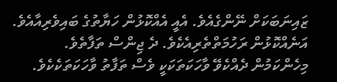ޒައިނަބަކަށް ނޭންގެއެވެ. އެއީ އެއްކޮޅުން ހަޔާތުގެ ބައިވެރިއާއެވެ. އަނެއްކޮޅުން ރަހުމަތްތެރިއެކެވެ. ދެ ޖިންސް ތަފާތެވެ. މިހެންކަމުން ދެއްކެވޭ ވާހަކަތަކަކީ ވެސް ތަފާތު ވާހަކަތަކެކެވެ.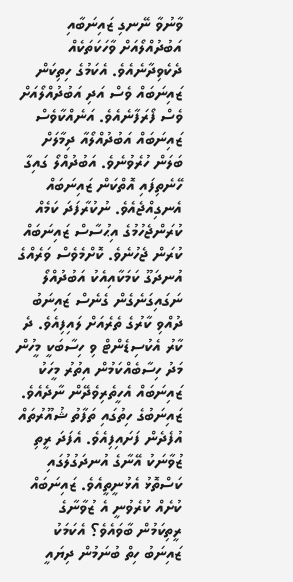ވާނުވާ ނޭނގި ޒައިނަބާއި އަބުދުއްލޯއަށް ވާހަކަތަކެއް ދެކެވިދާނެއެވެ. އެކަމުގެ ހިތިކަން ޒައިނަބައް ވެސް އަދި އަބުދުއްލޯއަށް ވެސް ފޯރަފާނެއެވެ. އަނެއްކާވެސް ޒައިނަބައް އަބުދުއްލޯއާ ދިމާލަށް ބަލަން ހުރެވުނެވެ. އަބުދުއްލޯ ގައިގާ ހޭނެތިފައި އޮތްކަން ޒައިނަބައް އެނގިއްޖެއެވެ. ނުކުރާފަދަ ކަމެއް ކުރަންޖެހުމުގެ އިޙުސާސް ޒައިނަބައް ކުރަން ޖެހުނެވެ. ކޮށްމެވެސް ވަރެއްގެ އުނދަގޫ ކަމަކާއިއެކު އަބުދުއްލޯ ނަގައިގަނެގެން ގެނެސް ޒައިނަބު ދުއްވި ކާރުގެ ތެރެއަށް ލައިފިއެވެ. ދެ ކާރު އެކުސިޑެންޓް ވި ހިސާބަކީ މީހުން މަދު ހިސާބެއްކަމުން އިތުރު މީހަކު ޒައިނަބައް އެހީތެރިވެދޭން ނާދެއެވެ. ޒައިނަބުގެ ހިތުގައި ތަފާތު ޝުއޫރުތައް އުފެދެން ފަށައިފިއެވެ. އެފަދަ ރީތި ޒުވާނަކު އޭނާގެ އުނދަގުލުގައި ކަސްތޮޅު އެޅުނީތީއެވެ. ޒައިނަބައް ކުށެއް ކުރެވުނީ އެ ޒުވާނާގެ ރީތިކަމުން ބާވައެވެ؟ އެކަމަކު ޒައިނަބު ހިތް ބުނަމުން ދިޔައީ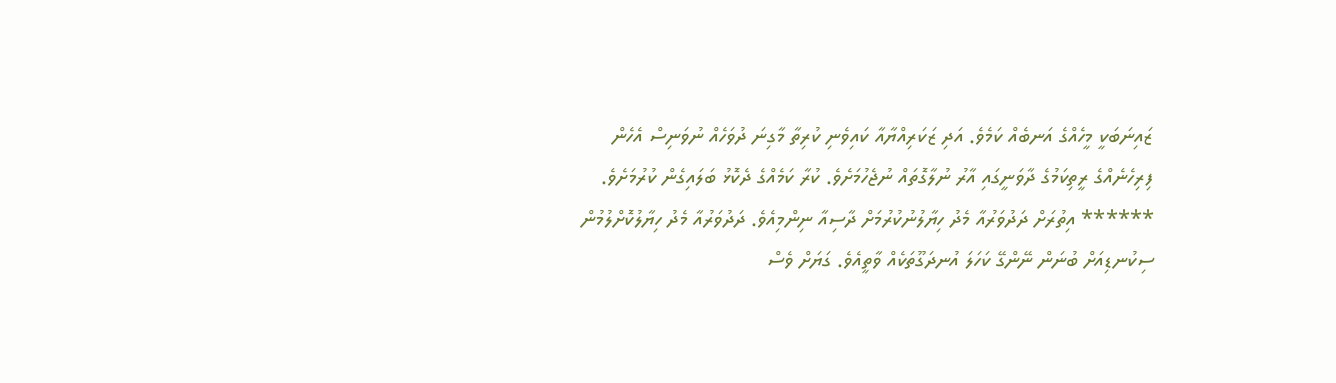ޒައިނަބަކީ މީހެއްގެ އަނބެއް ކަމެވެ. އަދި ޒަކަރިއްޔާއާ ކައިވެނި ކުރިތާ މާގިނަ ދުވަހެއް ނުވަނިސް އެހެން ފިރިހެނެއްގެ ރީތިކަމުގެ ދާވަނީގައި އާރު ނުލާގޮތައް ނުޖެހުމަށެވެ. ކުރާ ކަމެއްގެ ދެކޮޅު ބަލައިގެން ކުރުމަށެވެ. ****** އިތުރަށް ދަދުވަރުއާ މެދު ހިޔާލުނުކުރުމަށް ދާސިއާ ނިންމިއެވެ. ދަދުވަރުއާ މެދު ހިޔާލުކޮށްލުމުން ސިކުނޑިއަށް ބުނަން ނޭންގޭ ކަހަލަ އުނދަގޫތަކެއް ވާތީއެވެ. ގަޔަށް ވެސް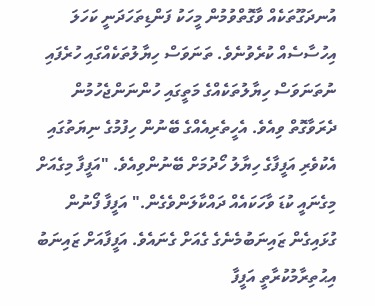އުނދަގޫތަކެއް ވާގޮތްވުމުން މީހަކު ފަންޑިތަހަދަނީ ކަހަލަ އިހުސާސެއް ކުރެވުނެވެ. ތަނަވަސް ހިޔާލުތަކެއްގައި ހުރެފައި ނުތަނަވަސް ހިޔާލުތަކެއްގެ މަތީގައި ހުންނަންޖެހުމުން ދެރަވާގޮތް ވިއެވެ. އެހީތެރިއެއްގެ ބޭނުން ހިފުމުގެ ނިޔަތުގައި އެކުވެރި އަފީފާގެ ހިޔާލު ހޯދުމަށް ބޭނުންވިއެވެ. "އަފީފާ މިގެއަށް މިގެނައީ ކުޑަ ވާހަކައެއް ދައްކާލަންވެގެން." އަފީފާ ފޯނުން ގުޅައިގެން ޒައިނަބުމެނެގެ ގެއަށް ގެނައެވެ. އަފީފާއަށް ޒައިނަބު އިޙުތިރާމުކުރާތީ އަފީފާ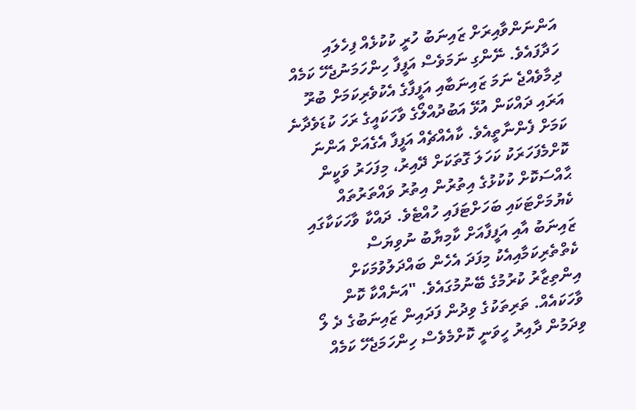އަންނަންވާއިރަށް ޒައިނަބު ހުރީ ކުކުޅެއް ފިހެލައި ހަދާފައެވެ. ނޭންގި ނަމަވެސް އަފީފާ ހިންހަމަނުޖެހޭ ކަމެއް ދިމާވެއްޖެ ނަމަ ޒައިނަބާއި އަފީފާގެ އެކުވެރިކަމަށް ބުރޫ އަރައި ދައްކަން އުޅޭ އަބުދުއްލޯގެ ވާހަކައީގެ ރަހަ ކުޑަވެދާނެ ކަމަށް ފެންނާތީއެވެ. ކާއެއްޗެއް އަފީފާ އެގެއަށް އަންނަ ކޮށްމެފަހަރަކު ކަހަލަ ގޮތަކަށް ދޭއިރު، މިފަހަރު ވަކީން ޙާއްސަކޮށް ކުކުޅުގެ އިތުރުން އިތުރު ވައްތަރުތައް ކެޔުމަށްޓަކައި ބަހަށްޓަފައި ހުއްޓެވެ. ދައްކާ ވާހަކަކާގައި ޒައިނަބު އާއި އަފީފާއަށް ކާމިޔާބު ނުވިޔަސް ކެތްތެރިކަމާއިއެކު މިފަދަ އެހެން ބައްދަލުވުމަކަށް އިންތިޒާރު ކުރުމުގެ ބޭނުމުގައެވެ. "އަނެއްކާ ކޮން ވާހަކައެއް. ތަރިތަކުގެ ވިދުން ފަދައިން ޒައިނަބުގެ ދެ ލޯ ވިދަމުން ދާއިރު ހީވަނީ ކޮށްމެވެސް ހިންހަމަޖެހޭ ކަމެއް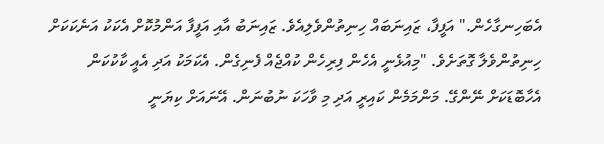އެބަހިނގާހެން." އަފީފާ، ޒައިނަބައް ހިނިތުންވެލިއެވެ. ޒައިނަބު އާއި އަފީފާ އަންމުކޮށް އެކަކު އަނެކަކަށް ހިނިތުންވެލާ ގޮތަށެވެ. "މިއުޅެނީ އެހެން ފިރިހެން ކުއްޖެއް ފެނިގެން. އެކަމަކު އަދި އެއީ ކާކުކަން އެހާބޮޑަކަށް ނޭންގޭ. މަންމަމެން ކައިރީ އަދި މި ވާހަކަ ނުބުނަން. އޭނައަށް ކިޔަނީ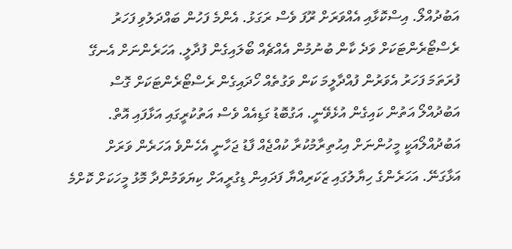އަބުދުއްލޯ. އިސްކޮޅާއި އެއްވަރަށް ރޫފަ ވެސް ރަގަޅު. އެންމެ ފަހުން ބައްދަލުވި ފަހަރު ރެސްޓޯރެންޓަކަށް ވަދެ ކާން ބުނުމުން އެއްޗެއް ބޯލައިގެން ފުދާލީ. އަހަރެންނަށް އެނގޭ ފުރަތަމަ ފަހަރު އެވަރުން ފުއްދާލީމަ ކަން ވަގުތެއް ހޯދައިގެން ރެސްޓޯރެންޓަކަށް ގޮސް އަބުދުއްލޯ އަތުން ކައިގެން އުޅެވޭނީ. އަގުބޮޑު ގަޑިއެއް ވެސް އަތުކުރީގައި އަޅާފައި އޮތް. އަބުދުއްލޯއަކީ މީހުންނަށް އިޙުތިރާމުކުރާ ކުއްޖެއް ފާޑު ޖަހާނީ އެހެންވެ އަހަރެން ވަރަށް އަޅާގަނޭ. އަހަރެންގެ ހިޔާލުގައި ޒަކަރިއްޔާ ފަދައިން ޑިގުރީއަށް ކިޔަވަމުންދާ މޮޅު މީހަކަށް ކޮށްމެ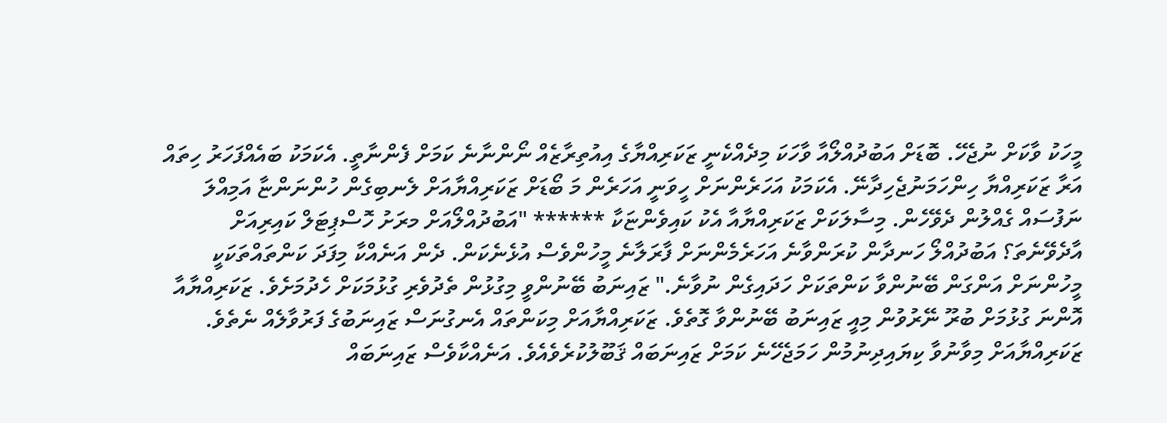މީހަކު ވާކަށް ނުޖެހޭ. ބޮޑަށް އަބުދުއްލޯއާ ވާހަކަ މިދެއްކެނީ ޒަކަރިއްޔާގެ އިއުތިރާޒެއް ނޯންނާނެ ކަމަށް ފެންނާތީ. އެކަމަކު ބައެއްފަހަރު ހިތައް އަރާ ޒަކަރިއްޔާ ހިންހަމަނުޖެހިދާނޭ. އެކަމަކު އަހަރެންނަށް ހީވަނީ އަހަރެން މަ ބޯޑަށް ޒަކަރިއްޔާއަށް ލެނބިގެން ހުންނަންޏާ އަމިއްލަ ނަފުސައް ގެއްލުން ދެވޭހެން. މިސާލަކަށް ޒަކަރިއްޔާއާ އެކު ކައިވެންޏަކާ ****** "އަބުދުއްލޯއަށް މރަށު ހޮސްޕިޓަލް ކައިރިއަށް އާދެވޭނެތަ؟ އަބުދުއްލޯ ހަނދާން ކުރަންވާނެ އަހަރެމެންނަށް ފާރަލާނެ މީހުންވެސް އުޅެނެކަން. ދެން އަނެއްކާ މިފަދަ ކަންތައްތަކަކީ މީހުންނަށް އަންގަން ބޭނުންވާ ކަންތަކަށް ހަދައިގެން ނުވާނެ." ޒައިނަބު ބޭނުންވީ މިގުޅުން ތެދުވެރި ގުޅުމަކަށް ހެދުމަށެވެ. ޒަކަރިއްޔާއާ އޮންނަ ގުޅުމަށް ބުރޫ ނޭރުވުން މިއީ ޒައިނަބު ބޭނުންވާ ގޮތެވެ. ޒަކަރިއްޔާއަށް މިކަންތައް އެނގުނަސް ޒައިނަބުގެ ފަރުވާލެއް ނެތެވެ. ޒަކަރިއްޔާއަށް މިވާނުވާ ކިޔައިދިނުމުން ހަމަޖެހޭނެ ކަމަށް ޒައިނަބައް ޤަބޫލުކުރެވެއެވެ. އަނެއްކާވެސް ޒައިނަބައް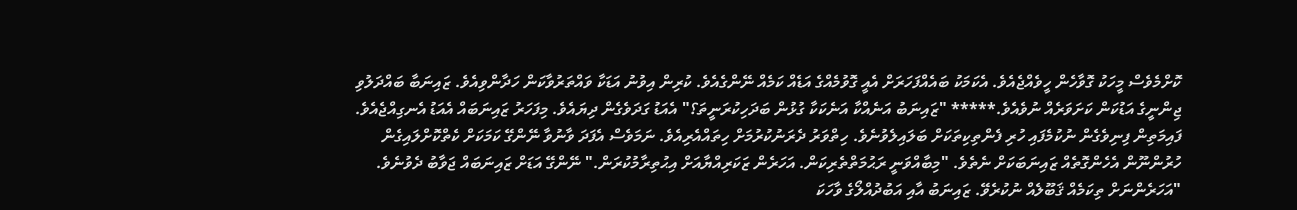ކޮށްމެވެސް މީހަކު ގޮވާހެން ހީވެއްޖެއެވެ. އެކަމަކު ބައެއްފަހަރަށް އެއީ ގޮވުމެއްގެ އަޑެއް ކަމެއް ނޭންގެއެވެ. ކުރިން އިވުނު އަޑަކާ ވައްތަރުވާކަން ހަދާންވިއެވެ. ޒައިނަބާ ބައްދަލުވި ޖިންނީގެ އަޑުކަން ކަށަވަރެއް ނުވެއެވެ.***** "ޒައިނަބު އަނެއްކާ އަނެކަކާ ގުޅުން ބަދަހިކުރަނީތަ؟" އެއަޑު ގަދަވެގެން ދިޔައެވެ. މިފަހަރު ޒައިނަބައް އެއަޑު އެނގިއްޖެއެވެ. ފައިމަތިން ފިނިވެގެން ނުކުމެފައި ހުރި ފެންތިކިތަކަށް ބަލައިލެވުނެވެ. ހިތްވަރު ދެރަނުކުރުމަށް ހިތައްއެރިއެވެ. ނަމަވެސް އެފަދަ ވާނުވާ ނޭންގޭ ކަމަކަށް ކެތްކޮށްލައިގެން ހުރުންނޫން އެހެންގޮތެއް ޒައިނަބަކަށް ނެތެވެ. "މިބާއްވަނީ ރަޙުމަތްތެރިކަން. އަހަރެން ޒަކަރިއްޔާއަށް އިޙުތިރާމުކުރަން." ނޭންގޭ އަޑަށް ޒައިނަބައް ޖަވާބު ދެވުނެވެ. "އަހަރެންނަށް ތިކަމެއް ޤަބޫލެއް ނުކުރެވޭ. ޒައިނަބު އާއި އަބުދުއްލޯގެ ވާހަކަ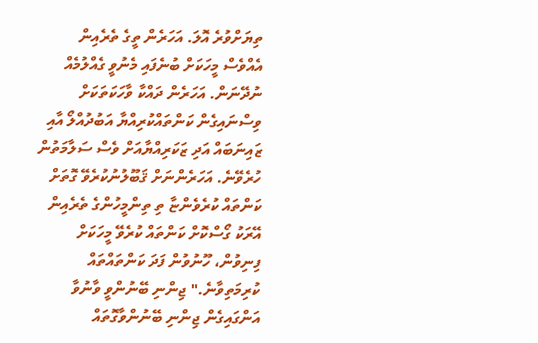ތިޔަށްވުރެ އޮލަ. އަހަރެން ތީގެ ތެރެއިން އެއްވެސް މީހަކަށް ބުނެފައި މެނުވީ ގެއްލުމެއް ނުދޭނަން. އަހަރެން ދައްކާ ވާހަކަތަކަށް ވިސްނައިގެން ކަންތައްކުރިއްޔާ އަބުދުއްލޯ އާއި ޒައިނަބައް އަދި ޒަކަރިއްޔާއަށް ވެސް ސަލާމަތުން ހުރެވޭނެ. އަހަރެންނަށް ޤަބޫލުނުކުރެވޭ ގޮތަށް ކަންތައް ކުރެވެންޏާ ތި ތިންމީހުންގެ ތެރެއިން އޭރަކު ގޯސްކޮށް ކަންތައް ކުރެވޭ މީހަކަށް ފިނިވުން، ހޫނުވުން ފަދަ ކަންތައްތައް ކުރިމަތިވާނެ." ޖިންނި ބޭނުންވީ ވާނުވާ އަންގައިގެން ޖިންނި ބޭނުންވާގޮތައް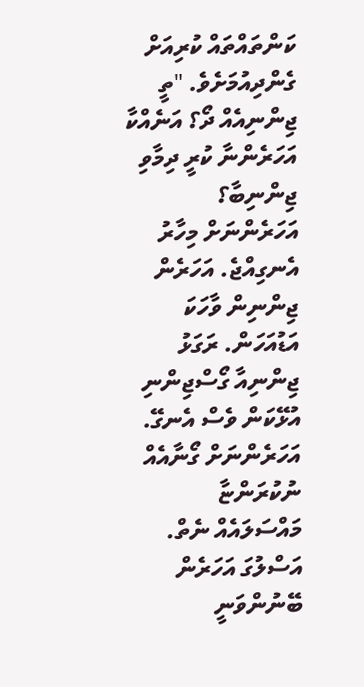ކަންތައްތައް ކުރިއަށް ގެންދިއުމަށެވެ. "ތީ ޖިންނިއެއް ދޯ؟ އަނެއްކާ އަހަރެންނާ ކުރީ ދިމާވި ޖިންނިބާ؟ އަހަރެންނަށް މިހާރު އެނގިއްޖެ. އަހަރެން ޖިންނިން ވާހަކަ އަޑުއަހަން. ރަގަޅު ޖިންނިއާ ގޯސްޖިންނި އުޅޭކަން ވެސް އެނގޭ. އަހަރެންނަށް ގޯނާއެއް ނުކުރަންޏާ މައްސަލައެއް ނެތް. އަސްލުގަ އަހަރެން ބޭނުންވަނީ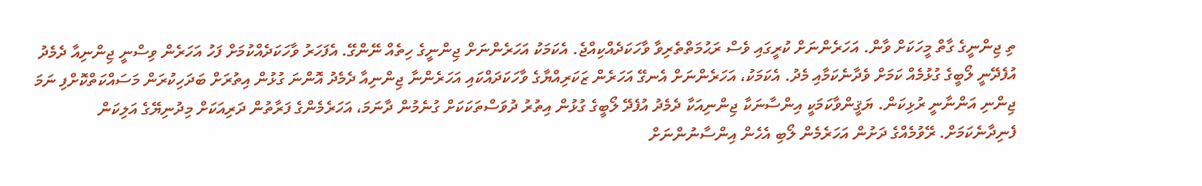ތި ޖިންނީގެ ގާތް މީހަކަށް ވާން. އަހަރެންނަށް ކުރީގައި ވެސް ރަޙުމަތްތެރިވާ ވާހަކަދެއްކިއްޖެ. އެކަމަކު އަހަރެންނަށް ޖިންނީގެ ހިތެއް ނޭންގޭ. އެފަހަރު ވާހަކަދެއްކުމަށް ފަހު އަހަރެން ވިސްނީ ޖިންނިއާ ދެމެދު އުފެދޭނީ ލޯބީގެ ގުޅުމެއް ކަމަށް ވެދާނެކަމާއި މެދު. އެކަމަކު، އަހަރެންނަށް އެނގޭ އަހަރެން ޒަކަރިއްޔާގެ ވާހަކަދައްކައި އަހަރެންނާ ޖިންނިއާ ދެމެދު އޮންނަ ގުޅުން އިތުރަށް ބަދަހިކުރަން މަސައްކަތްކޮށްފި ނަމަ ޖިންނި އަންނާނީ ރުޅިކަން. ޔަޤީންވާކަމަކީ އިންސާނަކާ ޖިންނިއަކާ ދެމެދު އުފެދޭ ލޯބީގެ ގުޅުން އިތުރު ދުވަސްތަކަކަށް ގުނެމުން ދާނަމަ، އަހަރެމެންގެ ފަރާތުން ދަރިއަކަށް މިދުނިޔޭގެ އަލިކަން ފެނިދާނެކަމަށް. ރޭވުމެއްގެ ދަށުން އަހަރެމެން ލޯބި އެހެން އިންސާނުންނަށް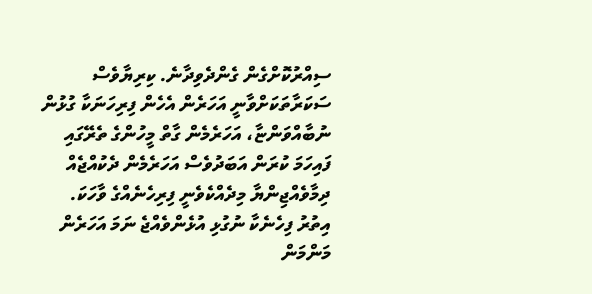ސިއްރުކޮށްގެން ގެންދެވިދާނެ. ކިރިޔާވެސް ސަކަރާތަކަށްވާނީ އަހަރެން އެހެން ފިރިހަނަކާ ގުޅުން ނުބާއްވަންޏާ، އަހަރެމެން ގާތް މީހުންގެ ތެރޭގައި ފައިހަމަ ކުރަން އަބަދުވެސް އަހަރެމެން ދެކުއްޖެއް ދިމާވެއްޖިންޔާ މިދެއްކެވެނީ ފިރިހެނެއްގެ ވާހަކަ. އިތުރު ފިހެނެކާ ނުގުޅި އުޅެންވެއްޖެ ނަމަ އަހަރެން މަންމަން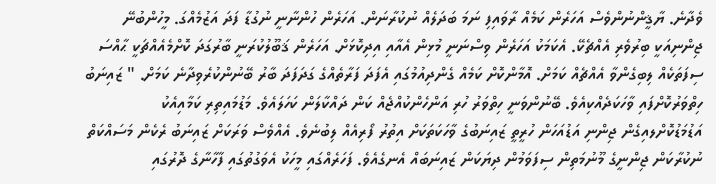ވެދާނެ. ޔާޤީންނުންވެސް އަހަރެން ކަމެއް ރާވައިފި ނަމަ ބަދަލެއް ނުކުރާނަން. އަހަރެން ހުންނާނީ ނުގުޑާ ފަދަ އަޒުމެއްގަ. މީހުންބުނޭ ޖިންނިއަކީ ބިރުވެރި އެއްޗެކޭ. އެކަމަކު އަހަރެން ވިސްނަނީ މުޅިން އެއާއި އިދިކޮޅަށް. އަހަރެން ޤަބޫލުކުރަނީ ބާރުގަދަ ކޮށްމެއެއްޗަކީ ޙާއްސަ ސިފަތަކެއް ލިބިގެންވާ އެއްޗެއް ކަމަށް. އޮމާންކޮށް ކަމެއް ގެންދިއުމުގައި އެފަދަ ފަރާތެއްގެ ގަދަފަދަ ބާރު ބޭނުންކުރެވިދާނެ ކަމަށް. " ޒައިނަބު ހިތްވަރުކޮށްފައި ވާހަކަދެއްކިއެވެ. ބޭނުންވަނީ ހިތްވަރު ހުރި އަންހެންކުއްޖެއް ކަން ދައްކާލަން ކަހަލައެވެ. މަޑުމައިތިރި ކަމާއިއެކު އަޑުމަޑުކޮށްލއިގެން ޖިންނި އަޑުއަހަން ހުރީތީ ޒައިނަބުގެ ވާހަކަތަކަށް އިތުރު ފޯރިއެއް ލިބުނެވެ. އެއްވެސް ވަރަކަށް ޒައިނަބު ރެކެން މަސައްކަތް ނުކުރާކަން ޖިންނީގެ މޫނުމަތިން ސިފަވަމުން ދިޔަކަން ޒައިނަބައް އެނގެއެވެ. ފަހަރެއްގައި މީހަކު އެވަގުތުގައި ފާހާނާގެ ދޮރުގައި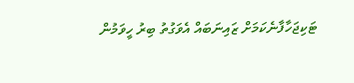ޓަކިޖަހާފާނެކަމަށް ޒައިނަބައް އެވަގުތު ބިރު ހީވަމުން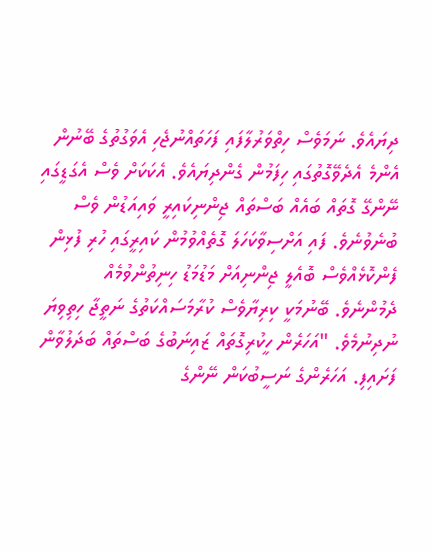ދިޔައެވެ. ނަމަވެސް ހިތްވަރުލާފައި ފަހަތައްނުޖެހި އެވަގުތުގެ ބޭނުން އެންމެ އެދެވޭގޮތުގައި ހިފަމުން ގެންދިޔައެވެ. އެކަކަށް ވެސް އެގަޑީގައި ނޭންގޭ ގޮތައް ބައެއް ބަސްތައް ޖިންނިކައިރީ ވައިއަޑުން ވެސް ބުނެވުނެވެ. ފައި އަށްސިވާކަހަލަ ގޮތެއްވުމުން ކައިރީގައި ހުރި ފުޅިން ފެންކޮޅެއްވެސް ބޮއެލީ ޖިންނިއަށް މަޑުމަޑު ހިނިތުންވުމެއް ދެމުންނެވެ. ބޭނުމަކީ ކިރިޔާވެސް ކުރާމަސައްކަތުގެ ނަތީޖާ ހިތިވިޔަ ނުދިނުމެވެ. "އަހަރެން ހީކުރިގޮތައް ޒައިނަބުގެ ބަސްތައް ބަދަލުވާން ފަށައިފި. އަހަރެންގެ ނަސީބުކަން ނޭންގެ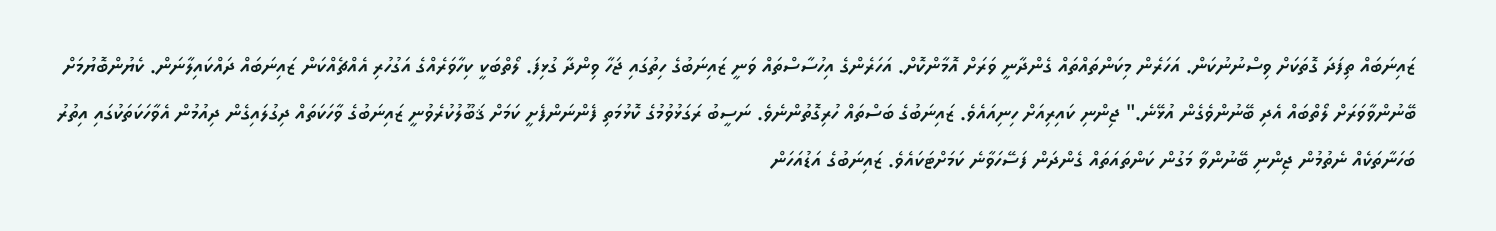ޒައިނަބައް ތިފަދަ ގޮތަކަށް ވިސްނުނުކަން. އަހަރެން މިކަންތައްތައް ގެންދާނީ ވަރަށް އޮމާންކޮށް. އަހަރެންގެ އިހުސާސްތައް ވަނީ ޒައިނަބުގެ ހިތުގައި ޖަހާ ވިންދާ ގުޅިފަ. ލޯތްބަކީ ކިހާވަރެއްގެ އަގުހުރި އެއްޗެއްކަން ޒައިނަބައް ދައްކައިލާނަން. ކެޔުންބޮޔުމަށް ބޭނުންވާވަރަށް ލޯތްބައް އެދި ބޭނުންވެގެން އުޅޭނެ." ޖިންނި ކައިރިއަށް ހިނިއައެވެ. ޒައިނަބުގެ ބަސްތައް ހުރިގޮތުންނެވެ. ނަސީބު ރަގަޅުވުމުގެ ކޮޅުމަތި ފެންނަންފެށީ ކަމަށް ޤަބޫލުކުރެވުނީ ޒައިނަބުގެ ވާހަކަތައް ދިގުލައިގެން ދިއުމުން އެވާހަކަތަކުގައި އިތުރު ބަހަނާތަކެއް ނެތުމުން ޖިންނި ބޭނުންވާ މަގުން ކަންތައަތައް ގެންދަން ފަސޭހަވާނެ ކަމަށްޓަކައެވެ. ޒައިނަބުގެ އަޑުއަހަން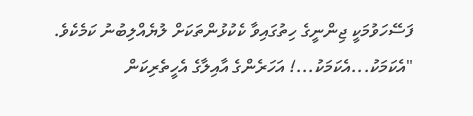ފަސޭހަވުމަކީ ޖިންނީގެ ހިތުގައިވާ ކެކުޅުންތަކަށް ލުޔެއްލިބުނު ކަމެކެވެ. "އެކަމަކު...އެކަމަކު...! އަހަރެންގެ އާއިލާގެ އެހީތެރިކަން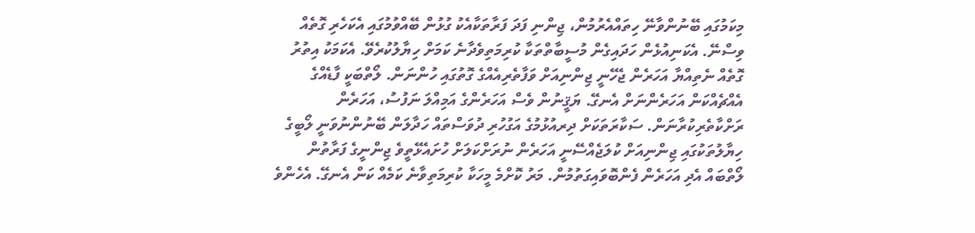މިކަމުގައި ބޭނުންވާނޭ ހިތައްއެރުމުން، ޖިންނި ފަދަ ފަރާތަކާއެކު ގުޅުން ބޭއްވުމުގައި އެކަހެރި ގޮތެއް ވިސްނޭ. އެކަނިއުޅެން ހަދައިގެން މުސީބާތްތަކާ ކުރިމަތިވެދާނެ ކަމަށް ހިޔާލުކުރެވޭ. އެކަމަކު އިތުރު ގޮތެއް ނެތިއްޔާ އަހަރެން ޖެހޭނީ ޖިންނިއަށް ވަފާތެރިއެއްގެ ގޮތުގައި ހުންނަން. ލޯތްބަކީ ފާޑެއްގެ އެއްޗެއްކަން އަހަރެންނަށް އެނގޭ. ޔަޤީނުން ވެސް އަހަރެންގެ އަމިއްލަ ނަފުސު، އަހަރެން ރަށްކާތެރިކުރާނަން. ސަކާރަތަކަށް ދިރއުޅުމުގެ އަގުހުރި ދުވަސްތައް ހަދާލަން ބޭނުންނުވަނީ ލޯބީގެ ހިޔާލުތަކުގައި ޖިންނިއަށް ކުލަޖެއްސޭނީ އަހަރެން ނުރަށްކަލަށް ހުށައެޅޭތީވެ ޖިންނީގެ ފަރާތުން ލޯތްބައް އެދި އަހަރެން ފެންބޮވައިގަތުމުން. މަރު ކޮށްމެ މީހަކާ ކުރިމަތިވާނެ ކަމެއް ކަން އެނގޭ. އެހެންވެ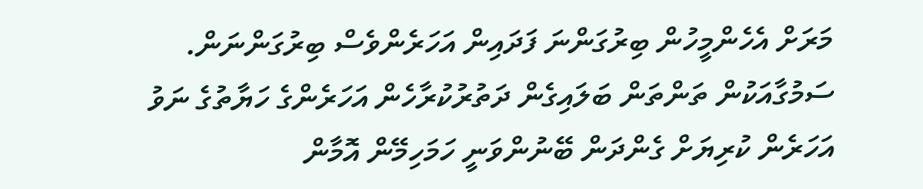މަރަށް އެހެންމީހުން ބިރުގަންނަ ފަދައިން އަހަރެންވެސް ބިރުގަންނަން. ސަމުގާއަކުން ތަންތަން ބަލައިގެން ދަތުރުކުރާހެން އަހަރެންގެ ހަޔާތުގެ ނަވު އަހަރެން ކުރިޔަށް ގެންދަން ބޭނުންވަނީ ހަމަހިމޭން އޮމާން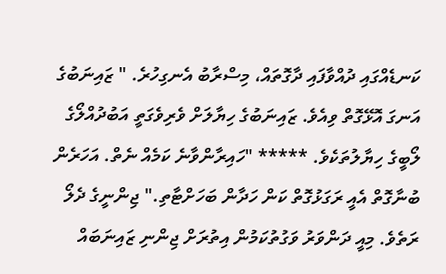ކަނޑެއްގައި ދުއްވާފައި ދާގޮތައް، މިސްރާބު އެނގިހުރެ. " ޒައިނަބުގެ އަނގަ އޮޅޭގޮތް ވިއެވެ. ޒައިނަބުގެ ހިޔާލަށް ވެރިވެގަތީ އަބުދުއްލޯގެ ލޯބީގެ ހިޔާލުތަކެވެ. ***** "ހައިރާންވާނެ ކަމެއް ނެތް. އަހަރެން ބުނާގޮތް އެއީ ރަގަޅުގޮތް ކަން ހަދާން ބަހަށްޓާތި." ޖިންނީގެ ދެލޯ ރަތެވެ. މިއީ ދަންވަރު ވަގުތުކަމުން އިތުރަށް ޖިންނި ޒައިނަބައް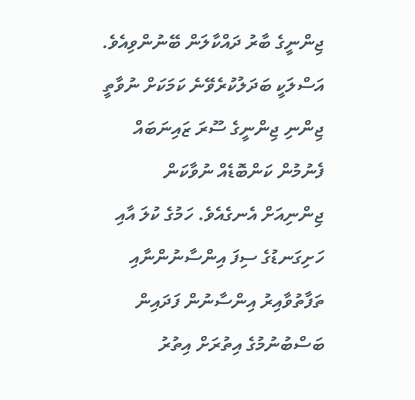ޖިންނީގެ ބާރު ދައްކާލަން ބޭނުންވިއެވެ. އަސްލަކީ ބަދަލުކުރެވޭނެ ކަމަކަށް ނުވާތީ ޖިންނި ޖިންނީގެ ސޫރަ ޒައިނަބައް ފެނުމުން ކަންބޮޑެއް ނުވާކަން ޖިންނިއަށް އެނގެއެވެ. ހަމުގެ ކުލަ އާއި ހަށިގަނޑުގެ ސިފަ އިންސާނުންނާއި ތަފާތުވާއިރު އިންސާނުން ފަދައިން ބަސްބުނުމުގެ އިތުރަށް އިތުރު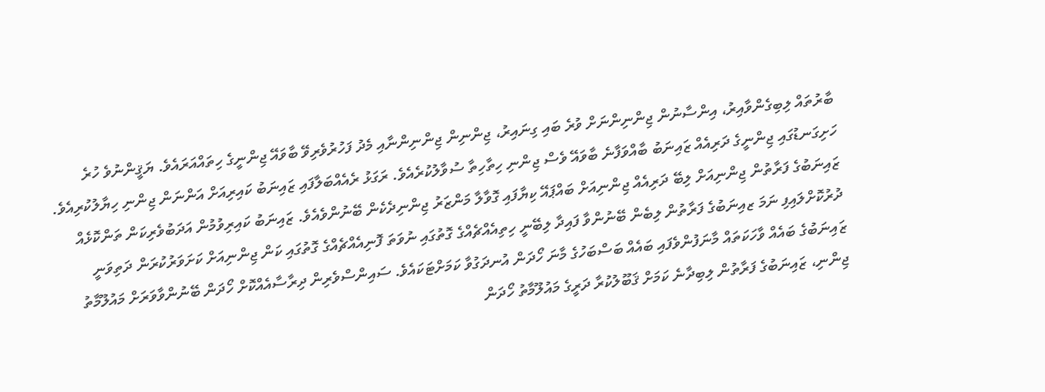ބާރުތައް ލިބިގެންވާއިރު، އިންސާނުން ޖިންނިންނަށް ވުރެ ބައި ގިނައިރު، ޖިންނިން ޖިންނިންނާއި މެދު ފަހުރުވެރިވޭ ބާވައޭ ޖިންނީގެ ހިތައްއަރައެވެ. ޔަޤީންނުވެ ހުރެ ހަށިގަނޑުގައި ޖިންނީގެ ދަރިއެއް ޒައިނަބު ބާއްވަފާނެ ބާވައޭ ވެސް ޖިންނި ހިތާހިތާ ސުވާލުކުރެއެވެ. ރަގަޅު ރެއެއްބަލާފައި ޒައިނަބު ކައިރިއަށް އަންނަން ޖިންނި ހިޔާލުކުރިއެވެ. ޒައިނަބުގެ ފަރާތުން ޖިންނިއަށް ލިބޭ ދަރިއެއް ޖިންނިއަށް ބައްޕައޭ ކިޔާފައި ގޮވާލާ މަންޒަރު ޖިންނިދެކެން ބޭނުންވެއެވެ. ޒައިނަބު ކައިރިވުމުން އަދަބުވެރިކަން ތަންކޮޅެއް ދުރުކޮށްލައިފި ނަމަ ޒއިނަބުގެ ފަރާތުން ލިބެން ބޭނުންވާ ފައިދާ ލިބޭނީ ހިތިއެއްޗެއްގެ ގޮތުގައި ނުވަތަ ފޮނިއެއްޗެއްގެ ގޮތުގައި ކަން ޖިންނިއަށް ކަށަވަރުކުރަން ދަތިވަނީ ޒައިނަބުގެ ބައެއް ވާހަކަތައް މާނަފުންވެފައި ބައެއް ބަސްބަހުގެ މާނަ ހޯދަން އުނދަގުވާ ކަމަށްޓަކައެވެ. ސައިންސްވެރިން ދިރާސާއެއްކޮށް ހޯދަން ބޭނުންވާވަރަށް މައުލޫމާތު ޖިންނި، ޒައިނަބުގެ ފަރާތުން ލިބިދާނެ ކަމަށް ޤަބޫލުކުރާ ދަރީގެ މައުލޫމާތު ހޯދަން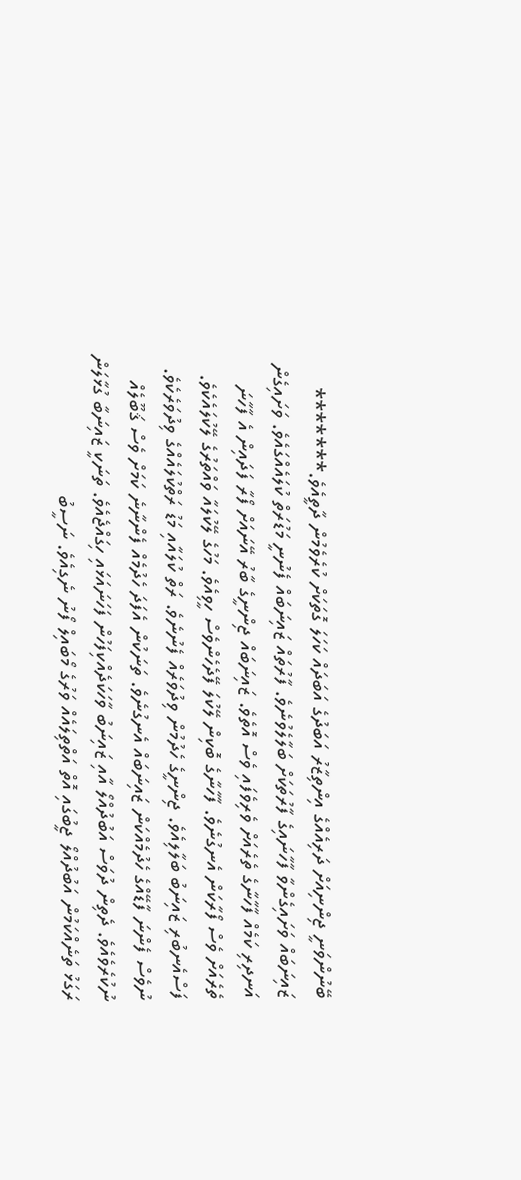ބޭނުންވަނީ ޖިންނިއަށް ދަރިއެއްގެ އިންތިޒާރު އަބަދުގެ އަބަދައް ކަހަލަ ގޮތަކަށް ކުރެވެމުން ދާތީއެވެ.******* ޒައިނަބައް ވަށައިގެންވާ ފާހާނައިގެ ފާރުތަކަށް ބަލާލެވުނެވެ. ފާރުތައް ޒައިނަބައް ފެނުނީ މަޑުރަތް ކުލައެއްގައެވެ. ވަށައިގެން އަނދިރި ކަމެއް ފާހާނާގެ ތެރެއަށް ވެރިވެފައި ވެސް އޮތެވެ. ޒައިނަބައް ޖިންނީގެ ބާރު އޭނައަށް ފޯރާ ފަދައިން އެ ފާހާނަ ތެރެއަށް ވެސް ފޯރާކަން އެނގުނެވެ. ފާހާނާގެ ބޮކިން ލޭކުލަ ފޭދެހެންވެސް ހީވިއެވެ. މަހުގެ ލޭކުލައާ ވައްތަރުގެ ލޭކުލައެކެވެ. ފަސްއެނބުރި ޒައިނަބު ބަލާލިއެވެ. ޖިންނީގެ ހެދުމުން ވިދުވަރެއް ފެނުނެވެ. ރަތް ކުލައާއި މަޑު ރަތްކުލައެއްގެ ވިދުވަރެކެވެ. ނުވެސް ފެންނަ ފާޑޭއްގެ ހެދުމެއްކަން ޒައިނަބައް އެނގުނެވެ. ތަނަކުން އެފަދަ ހެދުމެއް ފެންނާނެ ކަމަށް ވެސް ޤަބޫލެއް ނުކުރެވެއެވެ. ދެތިން ދުވަސް އަބުދުއްލޯ އާއި ޒައިނަބު ވާހަކަދެއްކިފަހުން ފަހަނައަޅައި ހިގައްޖެއެވެ. ތަނަކީ ޒައިނަބާ ގުޅާލަން ރަގަޅު ތަނެއްކަމުން އަބުދުއްލޯ ޖީބުގައި އޮތް އަތްތިލައެއް ވަރުގެ މޯބައިލް ފޯނު ނެގިއެވެ. ނަސީބު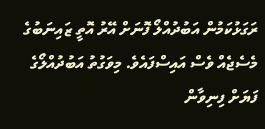ރަގަޅުކަމުން އަބުދުއްލޯ ފޮނަށް އޭރު އޮތީ ޒައިނަބުގެ މެސެޖެއް ވެސް އައިސްފައެވެ. މިވަގުތު އަބުދުއްލޯގެ ފަޔަށް ފިނިވާން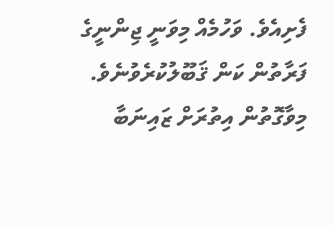ފެށިއެވެ. ވަހުމެއް މިވަނީ ޖިންނީގެ ފަރާތުން ކަން ޤަބޫލުކުރެވުނެވެ. މިވާގޮތުން އިތުރަށް ޒައިނަބާ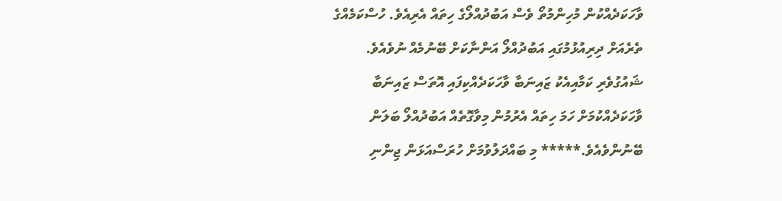ވާހަކަދެއްކުން މުހިންމުތޯ ވެސް އަބުދުއްލޯގެ ހިތައް އެރިއެވެ. ހުސްކަމެއްގެ ތެރެއަށް ދިރިއުޅުމުގައި އަބުދުއްލޯ އަންނާކަށް ބޭނުމެއް ނުވެއެވެ. ޝައުގުވެރި ކަމާއިއެކު ޒައިނަބާ ވާހަކަދެއްކިފައި އޮތަސް ޒައިނަބާ ވާހަކަދެއްކުމަށް ހަމަ ހިތައް އެރުމުން މިވާގޮތެއް އަބުދުއްލޯ ބަލަން ބޭނުންވެއެވެ.***** މި ބައްދަލުވުމަށް ހުރަސްއަޅަން ޖިންނި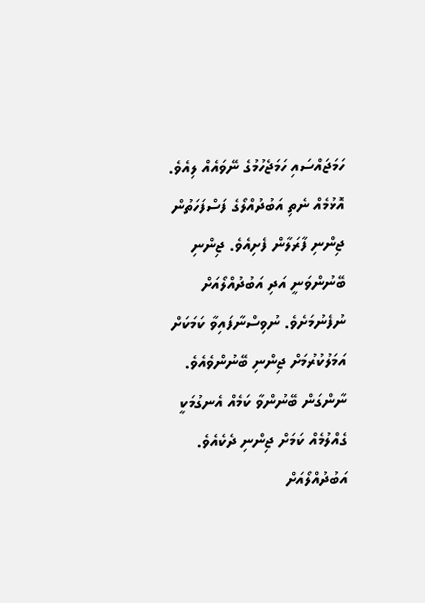ހަމަޖައްސައި ހަމަޖެހުމުގެ ނޭވައެއް ލިއެވެ. އޮޅުމެއް ނެތި އަބުދުއްލޯގެ ފަސްފަހަތުން ޖިންނި ފާރަލާން ފެށިއެވެ. ޖިންނި ބޭނުންވަނީ އަދި އަބުދުއްލޯއަށް ނުފެނުމަށެވެ. ނުވިސްނާފައިވާ ކަމަކަށް އަމަލުކުރުމަށް ޖިންނި ބޭނުންވެއެވެ. ނާންގަން ބޭނުންވާ ކަމެއް އެނގުމަކީ ގެއްލުމެއް ކަމަށް ޖިންނި ދެކެއެވެ. އަބުދުއްލޯއަށް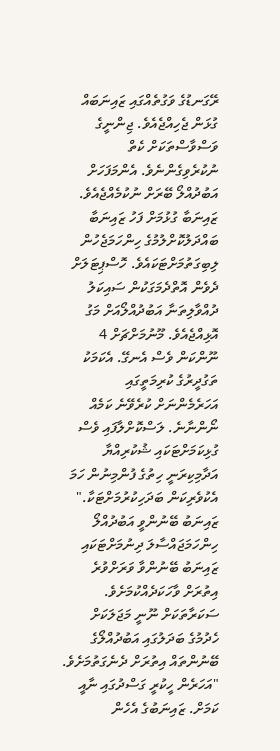ރޭގަނޑުގެ ވަގުތެއްގައި ޒައިނަބައް ގުޅަން ޖެހިއްޖެއެވެ. ޖިންނީގެ ވަސްވާސްތަކަށް ކެތް ނުކުރެވިގެންނެވެ. އެންމަފަހަށް އަބުދުއްލޯ ބޭރަށް ނުކުމެއްޖެއެވެ. ޒައިނަބާ ގުޅުމަށް ފަހު ޒައިނަބާ ބައްދަލުކޮށްލުމުގެ ހިންހަމަޖެހުން ލިބިގަތުމަށްޓަކައެވެ. ހޮސްޕިޓަލަށް ދެވެން އޮތްދެމަގަކުން ސައިކަލު ދުއްވާލިތަނާ އަބުދުއްލޯއަށް މަގު އޮޅިއްޖެއެވެ. މޫނުމަށްޗަށް 4 ނޫންކަން ވެސް އެނގޭ. އެކަމަކު ތަގުދީރުގެ ކުރިމަތީގައި އަހަރެމެންނަށް ކުރެވޭނެ ކަމެއް ނޯންނާނެ. ލަސްކޮށްލާފައި ވެސް ގުޅިކަމަށްޓަކައި ޝުކުރިއްޔާ އަދާމިކިރަނީ ހިތުގެ ފުންމިނުން ހަމަ އެކުވެރިކަން ބަދަހިކުރުމަށްޓަކާ." ޒައިނަބު ބޭނުންވީ އަބުދުއްލޯ ހިންހަމަޖައްސާލަ ދިނުމަށްޓަކައި ޒައިނަބު ބޭނުންވާ ވަރަށްވުރެ އިތުރަށް ވާހަކަދެއްކުމަށެވެ. ސަކަރާތަކަށް ނޫނީ މަޖަލަކަށް ހެދުމުގެ ބަދަލުގައި އަބުދުއްލޯގެ ބޭނުންތައް އިތުރަށް ދެނެގަތުމަށެވެ. "އަހަރެން ހީކުރީ ގަސްދުގައި ނާއީ ކަމަށް. ޒައިނަބުގެ އެހެން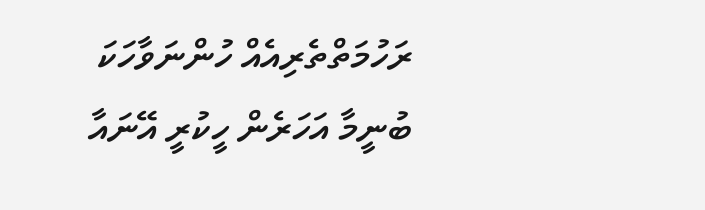ރަހުމަތްތެރިއެއް ހުންނަވާހަކަ ބުނީމާ އަހަރެން ހީކުރީ އޭނައާ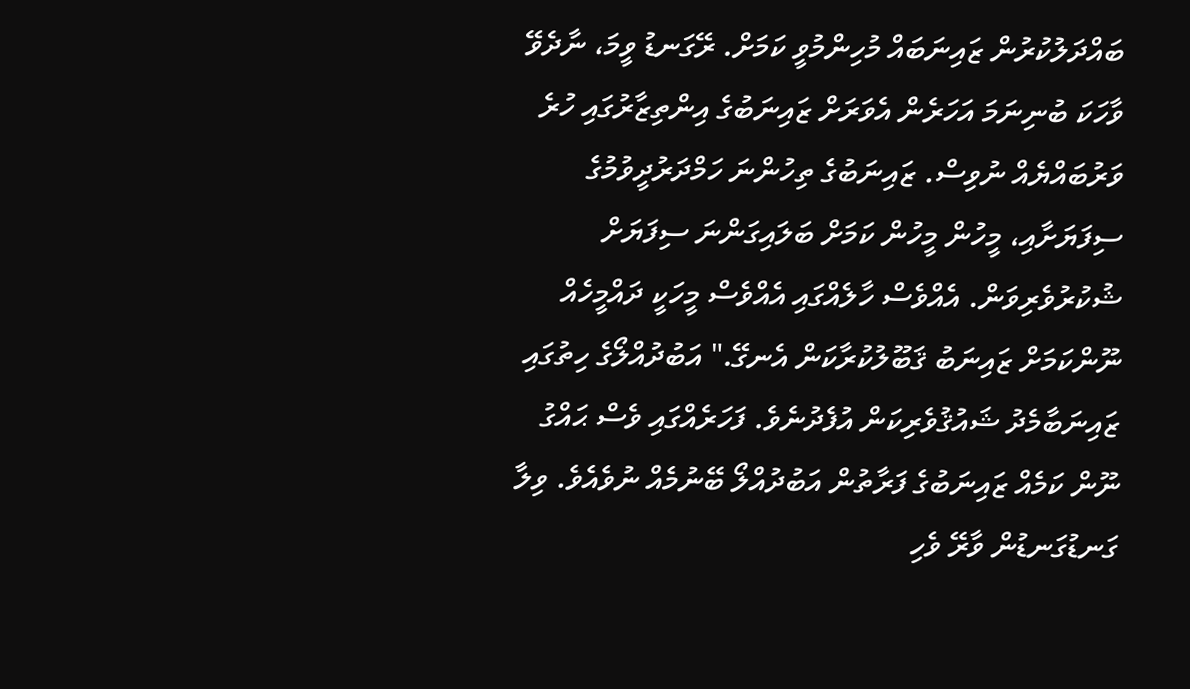ބައްދަލުކުރުން ޒައިނަބައް މުހިންމުވީ ކަމަށް. ރޭގަނޑު ވީމަ، ނާދެވޭ ވާހަކަ ބުނިނަމަ އަހަރެން އެވަރަށް ޒައިނަބުގެ އިންތިޒާރުގައި ހުރެ ވަރުބައްޔެއް ނުވިސް. ޒައިނަބުގެ ތިހުންނަ ހަމްދަރުދީވުމުގެ ސިފަޔަށާއި، މީހުން މީހުން ކަމަށް ބަލައިގަންނަ ސިފަޔަށް ޝުކުރުވެރިވަން. އެއްވެސް ހާލެއްގައި އެއްވެސް މީހަކީ ދައްމީހެއް ނޫންކަމަށް ޒައިނަބު ޤަބޫލުކުރާކަން އެނގޭ." އަބުދުއްލޯގެ ހިތުގައި ޒައިނަބާމެދު ޝައުޤުވެރިކަން އުފެދުނެވެ. ފަހަރެއްގައި ވެސް ޙައްގު ނޫން ކަމެއް ޒައިނަބުގެ ފަރާތުން އަބުދުއްލޯ ބޭނުމެއް ނުވެއެވެ. ވިލާ ގަނޑުގަނޑުން ވާރޭ ވެހި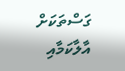ގަސްތަކަށް އާލާކަމާއި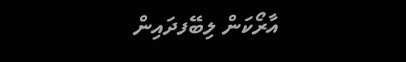އާރޯކަން ލިބޭފދައިން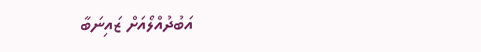އަބުދުއްލޯއަށް ޒައިނަބާ